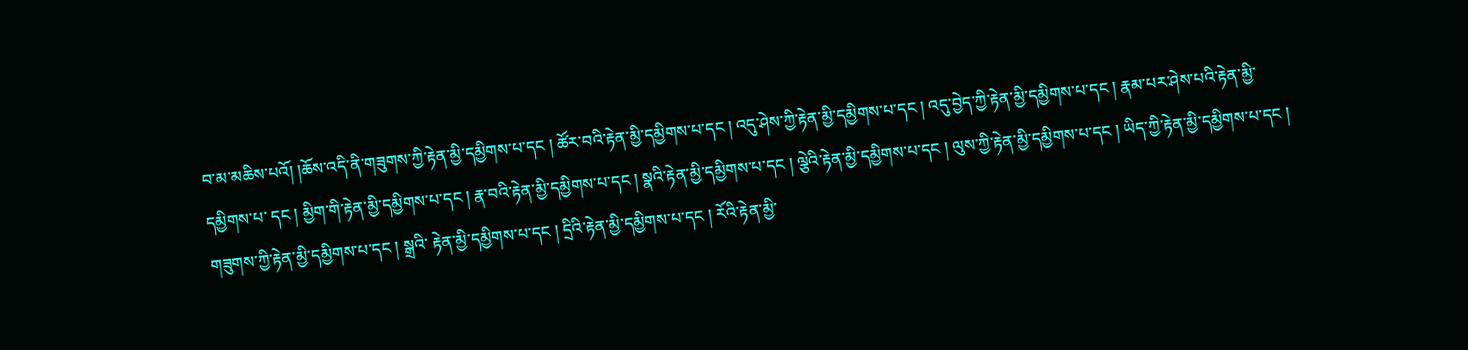བ་མ་མཆིས་པའོ། །ཆོས་འདི་ནི་གཟུགས་ཀྱི་རྟེན་མྱི་དམྱིགས་པ་དང ། ཚོར་བའི་རྟེན་མྱི་དམྱིགས་པ་དང ། འདུ་ཤེས་ཀྱི་རྟེན་མྱི་དམྱིགས་པ་དང ། འདུ་བྱེད་ཀྱི་རྟེན་མྱི་དམྱིགས་པ་དང ། རྣམ་པར་ཤེས་པའི་རྟེན་མྱི་དམྱིགས་པ་ དང ། མྱིག་གི་རྟེན་མྱི་དམྱིགས་པ་དང ། རྣ་བའི་རྟེན་མྱི་དམྱིགས་པ་དང ། སྣའི་རྟེན་མྱི་དམྱིགས་པ་དང ། ལྕེའི་རྟེན་མྱི་དམྱིགས་པ་དང ། ལུས་ཀྱི་རྟེན་མྱི་དམྱིགས་པ་དང ། ཡིད་ཀྱི་རྟེན་མྱི་དམྱིགས་པ་དང ། གཟུགས་ཀྱི་རྟེན་མྱི་དམྱིགས་པ་དང ། སྒྲའི་ རྟེན་མྱི་དམྱིགས་པ་དང ། དྲིའི་རྟེན་མྱི་དམྱིགས་པ་དང ། རོའི་རྟེན་མྱི་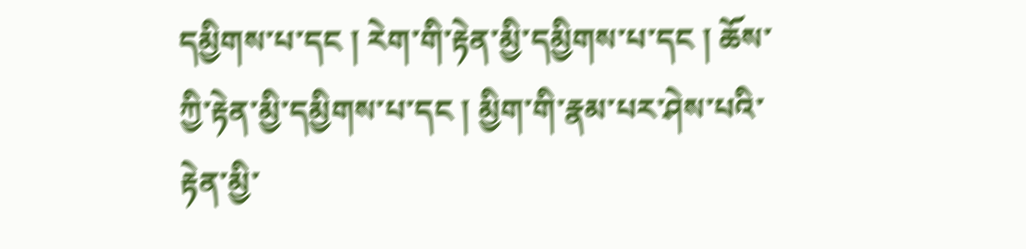དམྱིགས་པ་དང ། རེག་གི་རྟེན་མྱི་དམྱིགས་པ་དང ། ཆོས་ཀྱི་རྟེན་མྱི་དམྱིགས་པ་དང ། མྱིག་གི་རྣམ་པར་ཤེས་པའི་རྟེན་མྱི་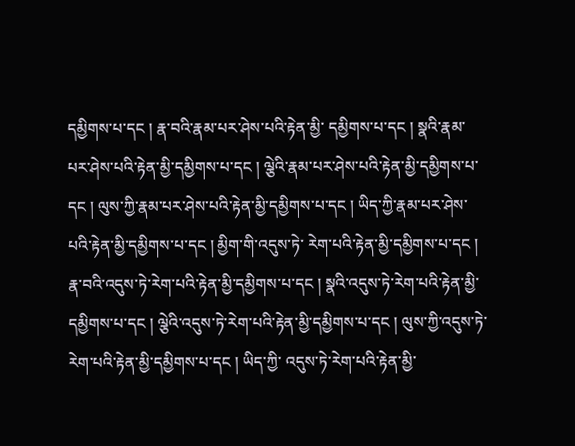དམྱིགས་པ་དང ། རྣ་བའི་རྣམ་པར་ཤེས་པའི་རྟེན་མྱི་ དམྱིགས་པ་དང ། སྣའི་རྣམ་པར་ཤེས་པའི་རྟེན་མྱི་དམྱིགས་པ་དང ། ལྕེའི་རྣམ་པར་ཤེས་པའི་རྟེན་མྱི་དམྱིགས་པ་དང ། ལུས་ཀྱི་རྣམ་པར་ཤེས་པའི་རྟེན་མྱི་དམྱིགས་པ་དང ། ཡིད་ཀྱི་རྣམ་པར་ཤེས་པའི་རྟེན་མྱི་དམྱིགས་པ་དང ། མྱིག་གི་འདུས་ཏེ་ རེག་པའི་རྟེན་མྱི་དམྱིགས་པ་དང ། རྣ་བའི་འདུས་ཏེ་རེག་པའི་རྟེན་མྱི་དམྱིགས་པ་དང ། སྣའི་འདུས་ཏེ་རེག་པའི་རྟེན་མྱི་དམྱིགས་པ་དང ། ལྕེའི་འདུས་ཏེ་རེག་པའི་རྟེན་མྱི་དམྱིགས་པ་དང ། ལུས་ཀྱི་འདུས་ཏེ་རེག་པའི་རྟེན་མྱི་དམྱིགས་པ་དང ། ཡིད་ཀྱི་ འདུས་ཏེ་རེག་པའི་རྟེན་མྱི་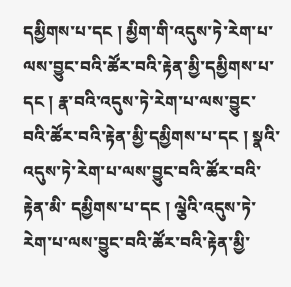དམྱིགས་པ་དང ། མྱིག་གི་འདུས་ཏེ་རེག་པ་ལས་བྱུང་བའི་ཚོར་བའི་རྟེན་མྱི་དམྱིགས་པ་དང ། རྣ་བའི་འདུས་ཏེ་རེག་པ་ལས་བྱུང་བའི་ཚོར་བའི་རྟེན་མྱི་དམྱིགས་པ་དང ། སྣའི་འདུས་ཏེ་རེག་པ་ལས་བྱུང་བའི་ཚོར་བའི་རྟེན་མི་ དམྱིགས་པ་དང ། ལྕེའི་འདུས་ཏེ་རེག་པ་ལས་བྱུང་བའི་ཚོར་བའི་རྟེན་མྱི་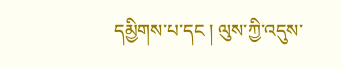དམྱིགས་པ་དང ། ལུས་ཀྱི་འདུས་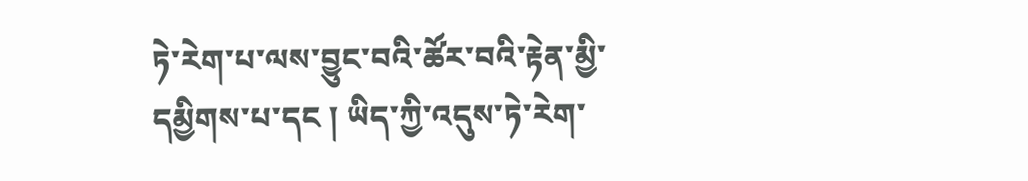ཏེ་རེག་པ་ལས་བྱུང་བའི་ཚོར་བའི་རྟེན་མྱི་དམྱིགས་པ་དང ། ཡིད་ཀྱི་འདུས་ཏེ་རེག་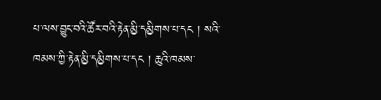པ་ལས་བྱུང་བའི་ཚོར་བའི་རྟེན་མྱི་དམྱིགས་པ་དང ། སའི་
ཁམས་ཀྱི་རྟེན་མྱི་དམྱིགས་པ་དང ། ཆུའི་ཁམས་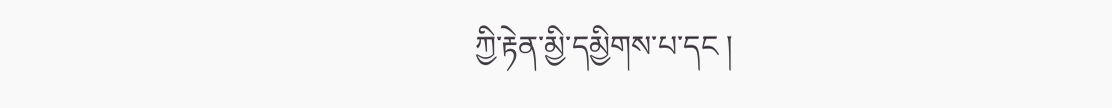ཀྱི་རྟེན་མྱི་དམྱིགས་པ་དང །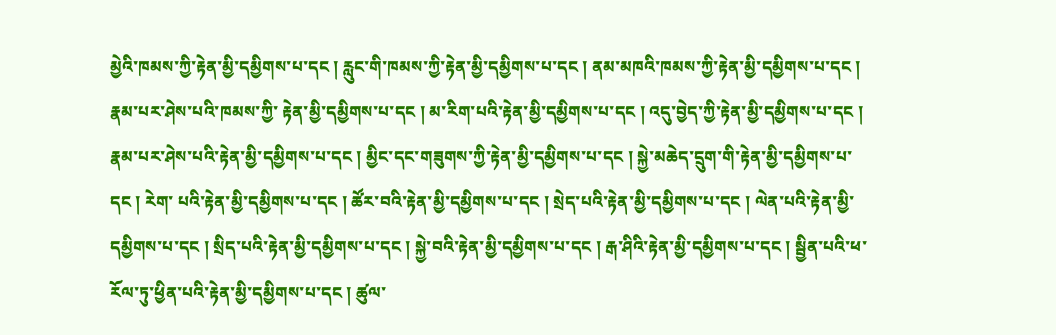མྱེའི་ཁམས་ཀྱི་རྟེན་མྱི་དམྱིགས་པ་དང ། རླུང་གི་ཁམས་ཀྱི་རྟེན་མྱི་དམྱིགས་པ་དང ། ནམ་མཁའི་ཁམས་ཀྱི་རྟེན་མྱི་དམྱིགས་པ་དང ། རྣམ་པར་ཤེས་པའི་ཁམས་ཀྱི་ རྟེན་མྱི་དམྱིགས་པ་དང ། མ་རིག་པའི་རྟེན་མྱི་དམྱིགས་པ་དང ། འདུ་བྱེད་ཀྱི་རྟེན་མྱི་དམྱིགས་པ་དང ། རྣམ་པར་ཤེས་པའི་རྟེན་མྱི་དམྱིགས་པ་དང ། མྱིང་དང་གཟུགས་ཀྱི་རྟེན་མྱི་དམྱིགས་པ་དང ། སྐྱེ་མཆེད་དྲུག་གི་རྟེན་མྱི་དམྱིགས་པ་དང ། རེག་ པའི་རྟེན་མྱི་དམྱིགས་པ་དང ། ཚོར་བའི་རྟེན་མྱི་དམྱིགས་པ་དང ། སྲེད་པའི་རྟེན་མྱི་དམྱིགས་པ་དང ། ལེན་པའི་རྟེན་མྱི་དམྱིགས་པ་དང ། སྲིད་པའི་རྟེན་མྱི་དམྱིགས་པ་དང ། སྐྱེ་བའི་རྟེན་མྱི་དམྱིགས་པ་དང ། རྒ་ཤིའི་རྟེན་མྱི་དམྱིགས་པ་དང ། སྦྱིན་པའི་ཕ་ རོལ་ཏུ་ཕྱིན་པའི་རྟེན་མྱི་དམྱིགས་པ་དང ། ཚུལ་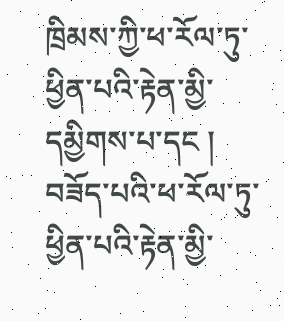ཁྲིམས་ཀྱི་ཕ་རོལ་ཏུ་ཕྱིན་པའི་རྟེན་མྱི་དམྱིགས་པ་དང ། བཟོད་པའི་ཕ་རོལ་ཏུ་ཕྱིན་པའི་རྟེན་མྱི་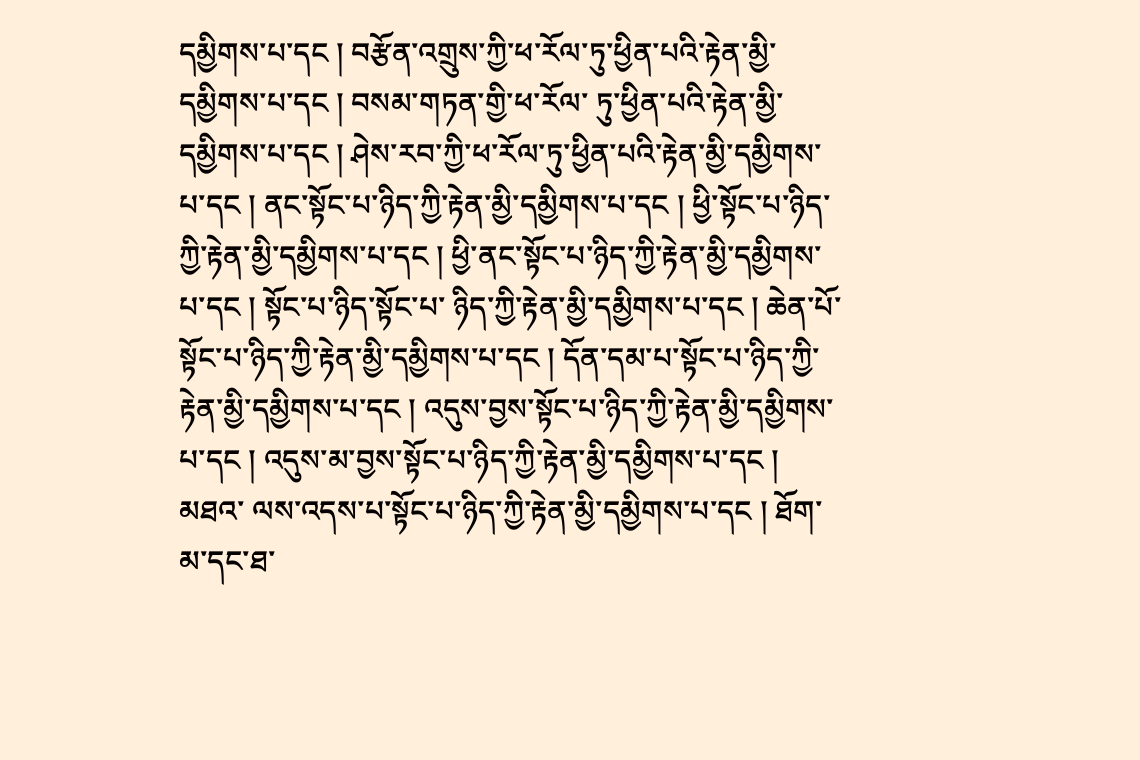དམྱིགས་པ་དང ། བརྩོན་འགྲུས་ཀྱི་ཕ་རོལ་ཏུ་ཕྱིན་པའི་རྟེན་མྱི་དམྱིགས་པ་དང ། བསམ་གཏན་གྱི་ཕ་རོལ་ ཏུ་ཕྱིན་པའི་རྟེན་མྱི་དམྱིགས་པ་དང ། ཤེས་རབ་ཀྱི་ཕ་རོལ་ཏུ་ཕྱིན་པའི་རྟེན་མྱི་དམྱིགས་པ་དང ། ནང་སྟོང་པ་ཉིད་ཀྱི་རྟེན་མྱི་དམྱིགས་པ་དང ། ཕྱི་སྟོང་པ་ཉིད་ཀྱི་རྟེན་མྱི་དམྱིགས་པ་དང ། ཕྱི་ནང་སྟོང་པ་ཉིད་ཀྱི་རྟེན་མྱི་དམྱིགས་པ་དང ། སྟོང་པ་ཉིད་སྟོང་པ་ ཉིད་ཀྱི་རྟེན་མྱི་དམྱིགས་པ་དང ། ཆེན་པོ་སྟོང་པ་ཉིད་ཀྱི་རྟེན་མྱི་དམྱིགས་པ་དང ། དོན་དམ་པ་སྟོང་པ་ཉིད་ཀྱི་རྟེན་མྱི་དམྱིགས་པ་དང ། འདུས་བྱས་སྟོང་པ་ཉིད་ཀྱི་རྟེན་མྱི་དམྱིགས་པ་དང ། འདུས་མ་བྱས་སྟོང་པ་ཉིད་ཀྱི་རྟེན་མྱི་དམྱིགས་པ་དང ། མཐའ་ ལས་འདས་པ་སྟོང་པ་ཉིད་ཀྱི་རྟེན་མྱི་དམྱིགས་པ་དང ། ཐོག་མ་དང་ཐ་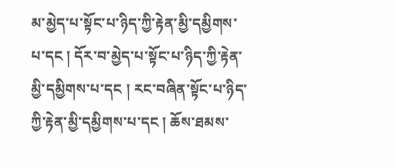མ་མྱེད་པ་སྟོང་པ་ཉིད་ཀྱི་རྟེན་མྱི་དམྱིགས་པ་དང ། དོར་བ་མྱེད་པ་སྟོང་པ་ཉིད་ཀྱི་རྟེན་མྱི་དམྱིགས་པ་དང ། རང་བཞིན་སྟོང་པ་ཉིད་ཀྱི་རྟེན་མྱི་དམྱིགས་པ་དང ། ཆོས་ཐམས་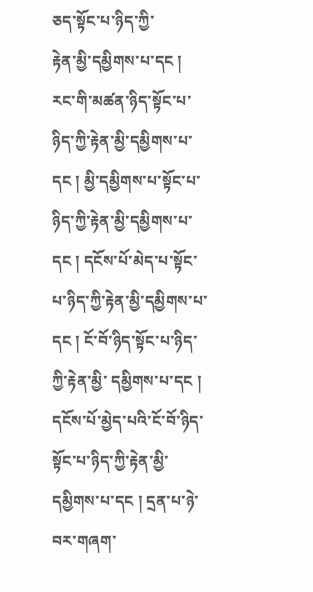ཅད་སྟོང་པ་ཉིད་ཀྱི་
རྟེན་མྱི་དམྱིགས་པ་དང ། རང་གི་མཚན་ཉིད་སྟོང་པ་ཉིད་ཀྱི་རྟེན་མྱི་དམྱིགས་པ་དང ། མྱི་དམྱིགས་པ་སྟོང་པ་ཉིད་ཀྱི་རྟེན་མྱི་དམྱིགས་པ་དང ། དངོས་པོ་མེད་པ་སྟོང་པ་ཉིད་ཀྱི་རྟེན་མྱི་དམྱིགས་པ་དང ། ངོ་བོ་ཉིད་སྟོང་པ་ཉིད་ཀྱི་རྟེན་མྱི་ དམྱིགས་པ་དང ། དངོས་པོ་མྱེད་པའི་ངོ་བོ་ཉིད་སྟོང་པ་ཉིད་ཀྱི་རྟེན་མྱི་དམྱིགས་པ་དང ། དྲན་པ་ཉེ་བར་གཞག་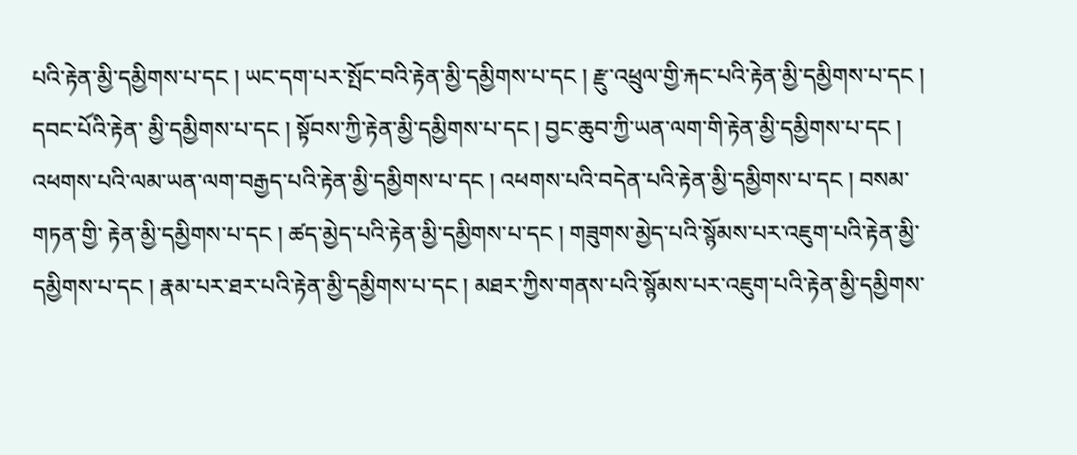པའི་རྟེན་མྱི་དམྱིགས་པ་དང ། ཡང་དག་པར་སྤོང་བའི་རྟེན་མྱི་དམྱིགས་པ་དང ། རྫུ་འཕྲུལ་གྱི་རྐང་པའི་རྟེན་མྱི་དམྱིགས་པ་དང ། དབང་པོའི་རྟེན་ མྱི་དམྱིགས་པ་དང ། སྟོབས་ཀྱི་རྟེན་མྱི་དམྱིགས་པ་དང ། བྱང་ཆུབ་ཀྱི་ཡན་ལག་གི་རྟེན་མྱི་དམྱིགས་པ་དང ། འཕགས་པའི་ལམ་ཡན་ལག་བརྒྱད་པའི་རྟེན་མྱི་དམྱིགས་པ་དང ། འཕགས་པའི་བདེན་པའི་རྟེན་མྱི་དམྱིགས་པ་དང ། བསམ་གཏན་གྱི་ རྟེན་མྱི་དམྱིགས་པ་དང ། ཚད་མྱེད་པའི་རྟེན་མྱི་དམྱིགས་པ་དང ། གཟུགས་མྱེད་པའི་སྙོམས་པར་འཇུག་པའི་རྟེན་མྱི་དམྱིགས་པ་དང ། རྣམ་པར་ཐར་པའི་རྟེན་མྱི་དམྱིགས་པ་དང ། མཐར་ཀྱིས་གནས་པའི་སྙོམས་པར་འཇུག་པའི་རྟེན་མྱི་དམྱིགས་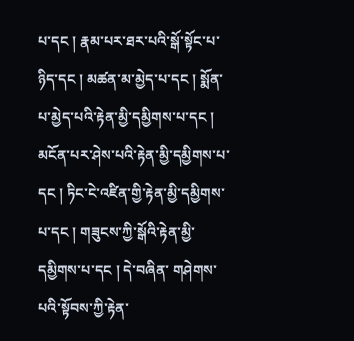པ་དང ། རྣམ་པར་ཐར་པའི་སྒོ་སྟོང་པ་ཉིད་དང ། མཚན་མ་མྱེད་པ་དང ། སྨོན་པ་མྱེད་པའི་རྟེན་མྱི་དམྱིགས་པ་དང ། མངོན་པར་ཤེས་པའི་རྟེན་མྱི་དམྱིགས་པ་དང ། ཏིང་ངེ་འཛིན་གྱི་རྟེན་མྱི་དམྱིགས་པ་དང ། གཟུངས་ཀྱི་སྒོའི་རྟེན་མྱི་དམྱིགས་པ་དང ། དེ་བཞིན་ གཤེགས་པའི་སྟོབས་ཀྱི་རྟེན་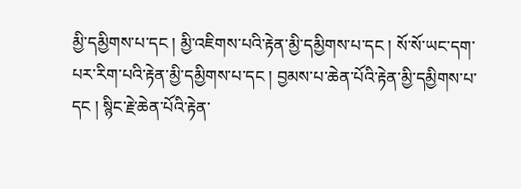མྱི་དམྱིགས་པ་དང ། མྱི་འཇིགས་པའི་རྟེན་མྱི་དམྱིགས་པ་དང ། སོ་སོ་ཡང་དག་པར་རིག་པའི་རྟེན་མྱི་དམྱིགས་པ་དང ། བྱམས་པ་ཆེན་པོའི་རྟེན་མྱི་དམྱིགས་པ་དང ། སྙིང་རྗེ་ཆེན་པོའི་རྟེན་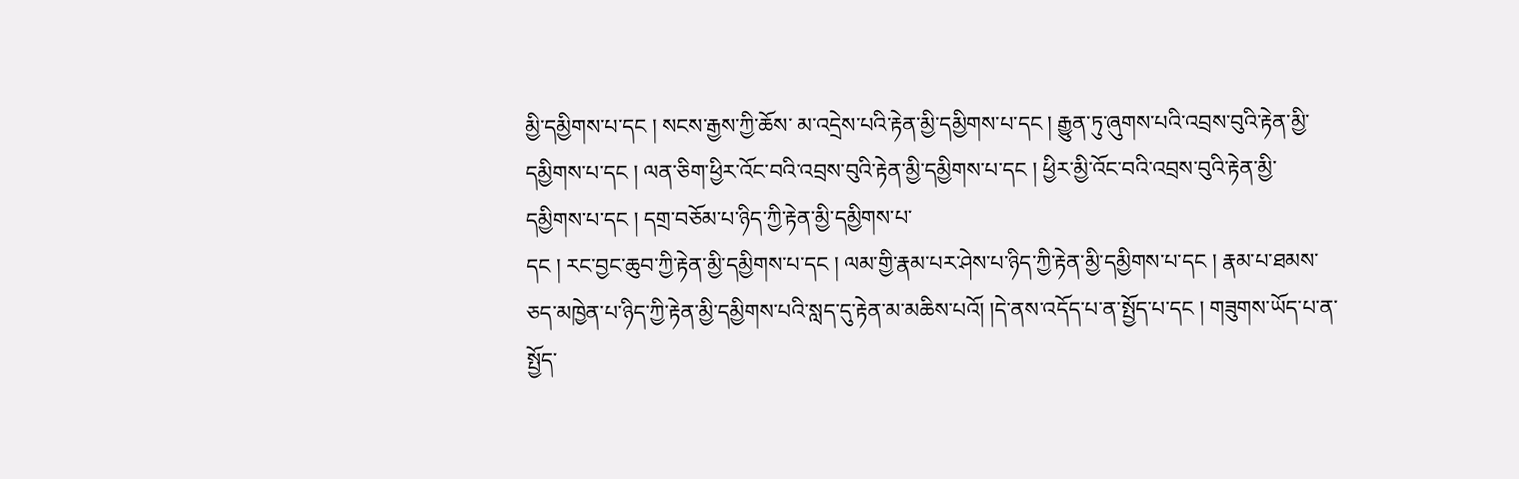མྱི་དམྱིགས་པ་དང ། སངས་རྒྱས་ཀྱི་ཆོས་ མ་འདྲེས་པའི་རྟེན་མྱི་དམྱིགས་པ་དང ། རྒྱུན་ཏུ་ཞུགས་པའི་འབྲས་བུའི་རྟེན་མྱི་དམྱིགས་པ་དང ། ལན་ཅིག་ཕྱིར་འོང་བའི་འབྲས་བུའི་རྟེན་མྱི་དམྱིགས་པ་དང ། ཕྱིར་མྱི་འོང་བའི་འབྲས་བུའི་རྟེན་མྱི་དམྱིགས་པ་དང ། དགྲ་བཅོམ་པ་ཉིད་ཀྱི་རྟེན་མྱི་དམྱིགས་པ་
དང ། རང་བྱང་ཆུབ་ཀྱི་རྟེན་མྱི་དམྱིགས་པ་དང ། ལམ་གྱི་རྣམ་པར་ཤེས་པ་ཉིད་ཀྱི་རྟེན་མྱི་དམྱིགས་པ་དང ། རྣམ་པ་ཐམས་ཅད་མཁྱེན་པ་ཉིད་ཀྱི་རྟེན་མྱི་དམྱིགས་པའི་སླད་དུ་རྟེན་མ་མཆིས་པའོ། །དེ་ནས་འདོད་པ་ན་སྤྱོད་པ་དང ། གཟུགས་ཡོད་པ་ན་སྤྱོད་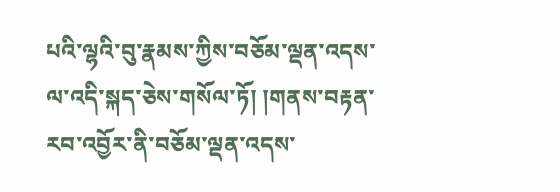པའི་ལྷའི་བུ་རྣམས་ཀྱིས་བཅོམ་ལྡན་འདས་ལ་འདི་སྐད་ཅེས་གསོལ་ཏོ། །གནས་བརྟན་རབ་འབྱོར་ནི་བཅོམ་ལྡན་འདས་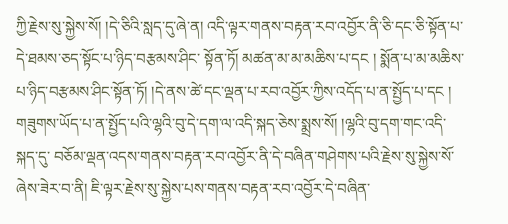ཀྱི་རྗེས་སུ་སྐྱེས་སོ། །དེ་ཅིའི་སླད་དུ་ཞེ་ན། འདི་ལྟར་གནས་བརྟན་རབ་འབྱོར་ནི་ཅི་དང་ཅི་སྟོན་པ་དེ་ཐམས་ཅད་སྟོང་པ་ཉིད་བརྩམས་ཤིང་ སྟོན་ཏོ། མཚན་མ་མ་མཆིས་པ་དང ། སྨོན་པ་མ་མཆིས་པ་ཉིད་བརྩམས་ཤིང་སྟོན་ཏོ། །དེ་ནས་ཚེ་དང་ལྡན་པ་རབ་འབྱོར་ཀྱིས་འདོད་པ་ན་སྤྱོད་པ་དང ། གཟུགས་ཡོད་པ་ན་སྤྱོད་པའི་ལྷའི་བུ་དེ་དག་ལ་འདི་སྐད་ཅེས་སྨྲས་སོ། །ལྷའི་བུ་དག་གང་འདི་སྐད་དུ་ བཅོམ་ལྡན་འདས་གནས་བརྟན་རབ་འབྱོར་ནི་དེ་བཞིན་གཤེགས་པའི་རྗེས་སུ་སྐྱེས་སོ་ཞེས་ཟེར་བ་ནི། ཇི་ལྟར་རྗེས་སུ་སྐྱེས་པས་གནས་བརྟན་རབ་འབྱོར་དེ་བཞིན་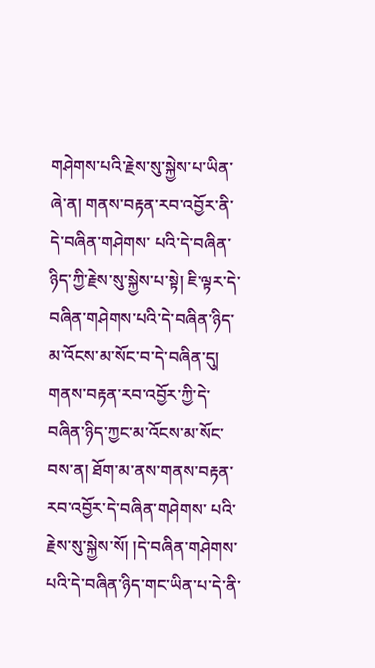གཤེགས་པའི་རྗེས་སུ་སྐྱེས་པ་ཡིན་ཞེ་ན། གནས་བརྟན་རབ་འབྱོར་ནི་དེ་བཞིན་གཤེགས་ པའི་དེ་བཞིན་ཉིད་ཀྱི་རྗེས་སུ་སྐྱེས་པ་སྟེ། ཇི་ལྟར་དེ་བཞིན་གཤེགས་པའི་དེ་བཞིན་ཉིད་མ་འོངས་མ་སོང་བ་དེ་བཞིན་དུ། གནས་བརྟན་རབ་འབྱོར་ཀྱི་དེ་བཞིན་ཉིད་ཀྱང་མ་འོངས་མ་སོང་བས་ན། ཐོག་མ་ནས་གནས་བརྟན་རབ་འབྱོར་དེ་བཞིན་གཤེགས་ པའི་རྗེས་སུ་སྐྱེས་སོ། །དེ་བཞིན་གཤེགས་པའི་དེ་བཞིན་ཉིད་གང་ཡིན་པ་དེ་ནི་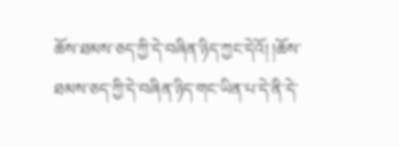ཆོས་ཐམས་ཅད་ཀྱི་དེ་བཞིན་ཉིད་ཀྱང་དེའོ། །ཆོས་ཐམས་ཅད་ཀྱི་དེ་བཞིན་ཉིད་གང་ཡིན་པ་དེ་ནི་དེ་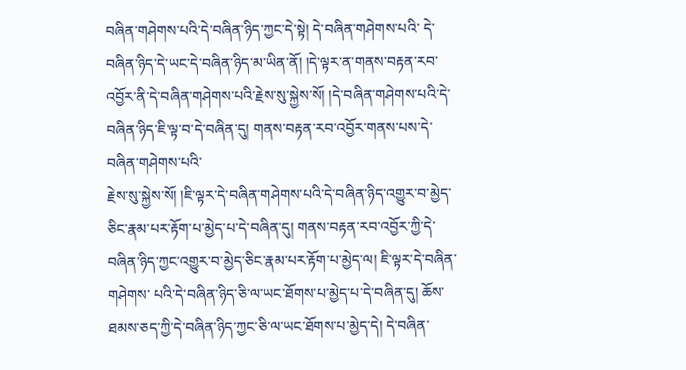བཞིན་གཤེགས་པའི་དེ་བཞིན་ཉིད་ཀྱང་དེ་སྟེ། དེ་བཞིན་གཤེགས་པའི་ དེ་བཞིན་ཉིད་དེ་ཡང་དེ་བཞིན་ཉིད་མ་ཡིན་ནོ། །དེ་ལྟར་ན་གནས་བརྟན་རབ་འབྱོར་ནི་དེ་བཞིན་གཤེགས་པའི་རྗེས་སུ་སྐྱེས་སོ། །དེ་བཞིན་གཤེགས་པའི་དེ་བཞིན་ཉིད་ཇི་ལྟ་བ་དེ་བཞིན་དུ། གནས་བརྟན་རབ་འབྱོར་གནས་པས་དེ་བཞིན་གཤེགས་པའི་
རྗེས་སུ་སྐྱེས་སོ། །ཇི་ལྟར་དེ་བཞིན་གཤེགས་པའི་དེ་བཞིན་ཉིད་འགྱུར་བ་མྱེད་ཅིང་རྣམ་པར་རྟོག་པ་མྱེད་པ་དེ་བཞིན་དུ། གནས་བརྟན་རབ་འབྱོར་ཀྱི་དེ་བཞིན་ཉིད་ཀྱང་འགྱུར་བ་མྱེད་ཅིང་རྣམ་པར་རྟོག་པ་མྱེད་ལ། ཇི་ལྟར་དེ་བཞིན་གཤེགས་ པའི་དེ་བཞིན་ཉིད་ཅི་ལ་ཡང་ཐོགས་པ་མྱེད་པ་དེ་བཞིན་དུ། ཆོས་ཐམས་ཅད་ཀྱི་དེ་བཞིན་ཉིད་ཀྱང་ཅི་ལ་ཡང་ཐོགས་པ་མྱེད་དེ། དེ་བཞིན་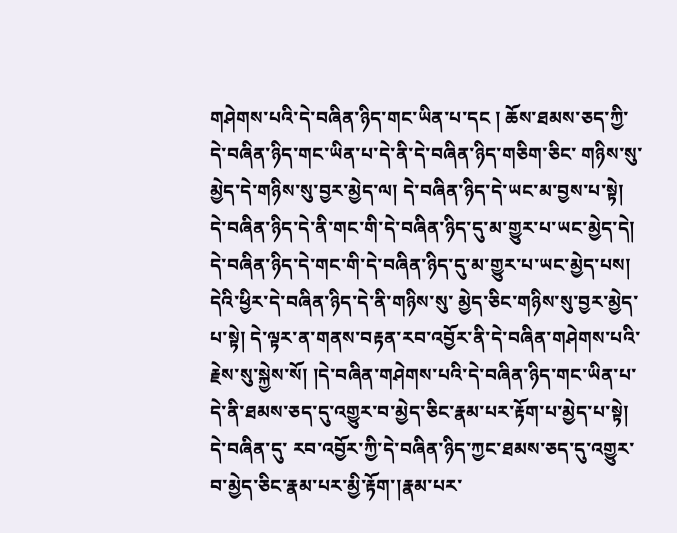གཤེགས་པའི་དེ་བཞིན་ཉིད་གང་ཡིན་པ་དང ། ཆོས་ཐམས་ཅད་ཀྱི་དེ་བཞིན་ཉིད་གང་ཡིན་པ་དེ་ནི་དེ་བཞིན་ཉིད་གཅིག་ཅིང་ གཉིས་སུ་མྱེད་དེ་གཉིས་སུ་བྱར་མྱེད་ལ། དེ་བཞིན་ཉིད་དེ་ཡང་མ་བྱས་པ་སྟེ། དེ་བཞིན་ཉིད་དེ་ནི་གང་གི་དེ་བཞིན་ཉིད་དུ་མ་གྱུར་པ་ཡང་མྱེད་དེ། དེ་བཞིན་ཉིད་དེ་གང་གི་དེ་བཞིན་ཉིད་དུ་མ་གྱུར་པ་ཡང་མྱེད་པས། དེའི་ཕྱིར་དེ་བཞིན་ཉིད་དེ་ནི་གཉིས་སུ་ མྱེད་ཅིང་གཉིས་སུ་བྱར་མྱེད་པ་སྟེ། དེ་ལྟར་ན་གནས་བརྟན་རབ་འབྱོར་ནི་དེ་བཞིན་གཤེགས་པའི་རྗེས་སུ་སྐྱེས་སོ། །དེ་བཞིན་གཤེགས་པའི་དེ་བཞིན་ཉིད་གང་ཡིན་པ་དེ་ནི་ཐམས་ཅད་དུ་འགྱུར་བ་མྱེད་ཅིང་རྣམ་པར་རྟོག་པ་མྱེད་པ་སྟེ། དེ་བཞིན་དུ་ རབ་འབྱོར་ཀྱི་དེ་བཞིན་ཉིད་ཀྱང་ཐམས་ཅད་དུ་འགྱུར་བ་མྱེད་ཅིང་རྣམ་པར་མྱི་རྟོག་།རྣམ་པར་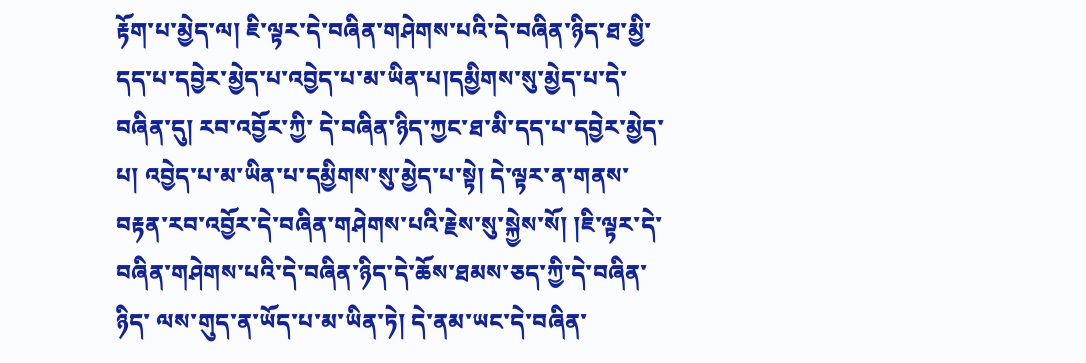རྟོག་པ་མྱེད་ལ། ཇི་ལྟར་དེ་བཞིན་གཤེགས་པའི་དེ་བཞིན་ཉིད་ཐ་མྱི་དད་པ་དབྱེར་མྱེད་པ་འབྱེད་པ་མ་ཡིན་པ།དམྱིགས་སུ་མྱེད་པ་དེ་བཞིན་དུ། རབ་འབྱོར་ཀྱི་ དེ་བཞིན་ཉིད་ཀྱང་ཐ་མི་དད་པ་དབྱེར་མྱེད་པ། འབྱེད་པ་མ་ཡིན་པ་དམྱིགས་སུ་མྱེད་པ་སྟེ། དེ་ལྟར་ན་གནས་བརྟན་རབ་འབྱོར་དེ་བཞིན་གཤེགས་པའི་རྗེས་སུ་སྐྱེས་སོ། །ཇི་ལྟར་དེ་བཞིན་གཤེགས་པའི་དེ་བཞིན་ཉིད་དེ་ཆོས་ཐམས་ཅད་ཀྱི་དེ་བཞིན་ཉིད་ ལས་གུད་ན་ཡོད་པ་མ་ཡིན་ཏེ། དེ་ནམ་ཡང་དེ་བཞིན་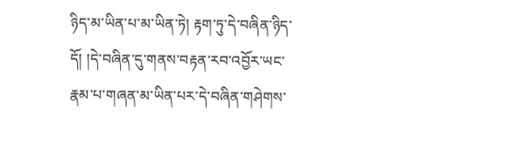ཉིད་མ་ཡིན་པ་མ་ཡིན་ཏེ། རྟག་ཏུ་དེ་བཞིན་ཉིད་དོ། །དེ་བཞིན་དུ་གནས་བརྟན་རབ་འབྱོར་ཡང་རྣམ་པ་གཞན་མ་ཡིན་པར་དེ་བཞིན་གཤེགས་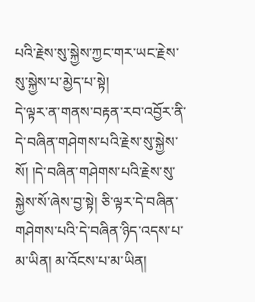པའི་རྗེས་སུ་སྐྱེས་ཀྱང་གར་ཡང་རྗེས་སུ་སྐྱེས་པ་མྱེད་པ་སྟེ།
དེ་ལྟར་ན་གནས་བརྟན་རབ་འབྱོར་ནི་དེ་བཞིན་གཤེགས་པའི་རྗེས་སུ་སྐྱེས་སོ། །དེ་བཞིན་གཤེགས་པའི་རྗེས་སུ་སྐྱེས་སོ་ཞེས་བྱ་སྟེ། ཅི་ལྟར་དེ་བཞིན་གཤེགས་པའི་དེ་བཞིན་ཉིད་འདས་པ་མ་ཡིན། མ་འོངས་པ་མ་ཡིན།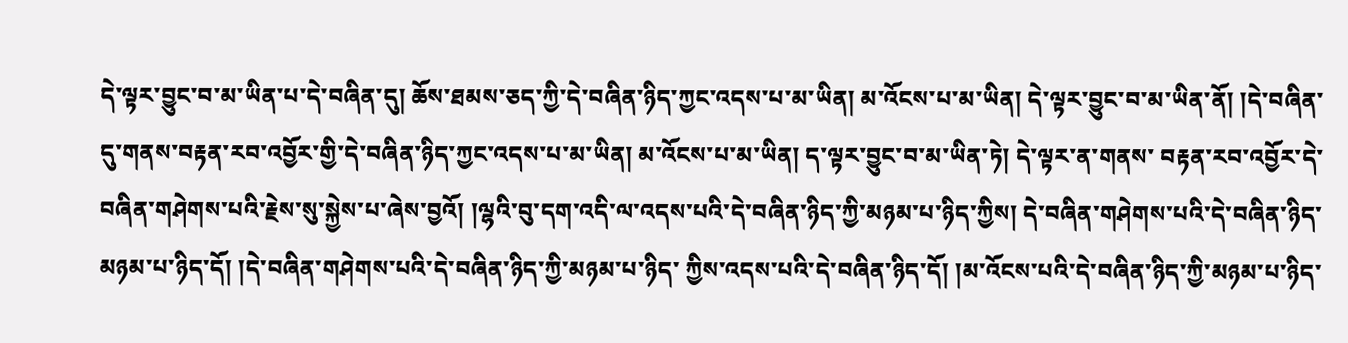དེ་ལྟར་བྱུང་བ་མ་ཡིན་པ་དེ་བཞིན་དུ། ཆོས་ཐམས་ཅད་ཀྱི་དེ་བཞིན་ཉིད་ཀྱང་འདས་པ་མ་ཡིན། མ་འོངས་པ་མ་ཡིན། དེ་ལྟར་བྱུང་བ་མ་ཡིན་ནོ། །དེ་བཞིན་དུ་གནས་བརྟན་རབ་འབྱོར་གྱི་དེ་བཞིན་ཉིད་ཀྱང་འདས་པ་མ་ཡིན། མ་འོངས་པ་མ་ཡིན། ད་ལྟར་བྱུང་བ་མ་ཡིན་ཏེ། དེ་ལྟར་ན་གནས་ བརྟན་རབ་འབྱོར་དེ་བཞིན་གཤེགས་པའི་རྗེས་སུ་སྐྱེས་པ་ཞེས་བྱའོ། །ལྷའི་བུ་དག་འདི་ལ་འདས་པའི་དེ་བཞིན་ཉིད་ཀྱི་མཉམ་པ་ཉིད་ཀྱིས། དེ་བཞིན་གཤེགས་པའི་དེ་བཞིན་ཉིད་མཉམ་པ་ཉིད་དོ། །དེ་བཞིན་གཤེགས་པའི་དེ་བཞིན་ཉིད་ཀྱི་མཉམ་པ་ཉིད་ ཀྱིས་འདས་པའི་དེ་བཞིན་ཉིད་དོ། །མ་འོངས་པའི་དེ་བཞིན་ཉིད་ཀྱི་མཉམ་པ་ཉིད་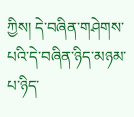ཀྱིས། དེ་བཞིན་གཤེགས་པའི་དེ་བཞིན་ཉིད་མཉམ་པ་ཉིད་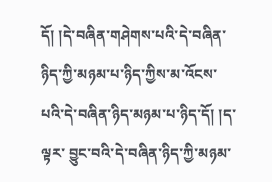དོ། །དེ་བཞིན་གཤེགས་པའི་དེ་བཞིན་ཉིད་ཀྱི་མཉམ་པ་ཉིད་ཀྱིས་མ་འོངས་པའི་དེ་བཞིན་ཉིད་མཉམ་པ་ཉིད་དོ། །ད་ལྟར་ བྱུང་བའི་དེ་བཞིན་ཉིད་ཀྱི་མཉམ་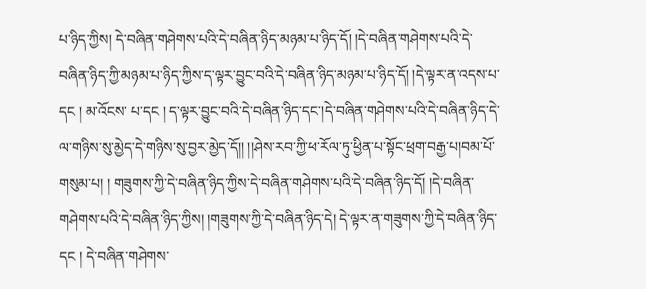པ་ཉིད་ཀྱིས། དེ་བཞིན་གཤེགས་པའི་དེ་བཞིན་ཉིད་མཉམ་པ་ཉིད་དོ། །དེ་བཞིན་གཤེགས་པའི་དེ་བཞིན་ཉིད་ཀྱི་མཉམ་པ་ཉིད་ཀྱིས་ད་ལྟར་བྱུང་བའི་དེ་བཞིན་ཉིད་མཉམ་པ་ཉིད་དོ། །དེ་ལྟར་ན་འདས་པ་དང ། མ་འོངས་ པ་དང ། ད་ལྟར་བྱུང་བའི་དེ་བཞིན་ཉིད་དང་།དེ་བཞིན་གཤེགས་པའི་དེ་བཞིན་ཉིད་དེ་ལ་གཉིས་སུ་མྱེད་དེ་གཉིས་སུ་བྱར་མྱེད་དོ།། །།ཤེས་རབ་ཀྱི་ཕ་རོལ་ཏུ་ཕྱིན་པ་སྟོང་ཕྲག་བརྒྱ་པ།བམ་པོ་གསུམ་པ། ། གཟུགས་ཀྱི་དེ་བཞིན་ཉིད་ཀྱིས་དེ་བཞིན་གཤེགས་པའི་དེ་བཞིན་ཉིད་དོ། །དེ་བཞིན་གཤེགས་པའི་དེ་བཞིན་ཉིད་ཀྱིས། །གཟུགས་ཀྱི་དེ་བཞིན་ཉིད་དེ། དེ་ལྟར་ན་གཟུགས་ཀྱི་དེ་བཞིན་ཉིད་དང ། དེ་བཞིན་གཤེགས་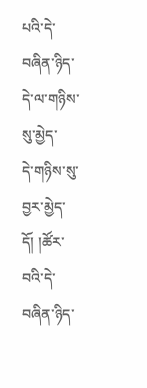པའི་དེ་བཞིན་ཉིད་དེ་ལ་གཉིས་སུ་མྱེད་
དེ་གཉིས་སུ་བྱར་མྱེད་དོ། །ཚོར་བའི་དེ་བཞིན་ཉིད་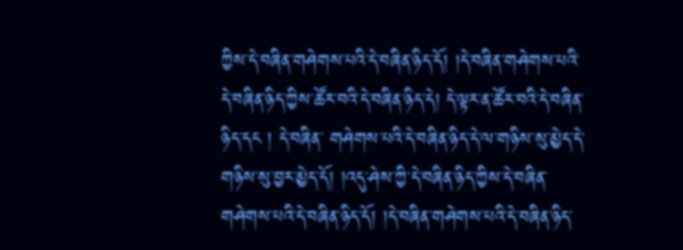ཀྱིས་དེ་བཞིན་གཤེགས་པའི་དེ་བཞིན་ཉིད་དོ། །དེ་བཞིན་གཤེགས་པའི་དེ་བཞིན་ཉིད་ཀྱིས་ཚོར་བའི་དེ་བཞིན་ཉིད་དེ། དེ་ལྟར་ན་ཚོར་བའི་དེ་བཞིན་ཉིད་དང ། དེ་བཞིན་ གཤེགས་པའི་དེ་བཞིན་ཉིད་དེ་ལ་གཉིས་སུ་མྱེད་དེ་གཉིས་སུ་བྱར་མྱེད་དོ། །འདུ་ཤེས་ཀྱི་དེ་བཞིན་ཉིད་ཀྱིས་དེ་བཞིན་གཤེགས་པའི་དེ་བཞིན་ཉིད་དོ། །དེ་བཞིན་གཤེགས་པའི་དེ་བཞིན་ཉིད་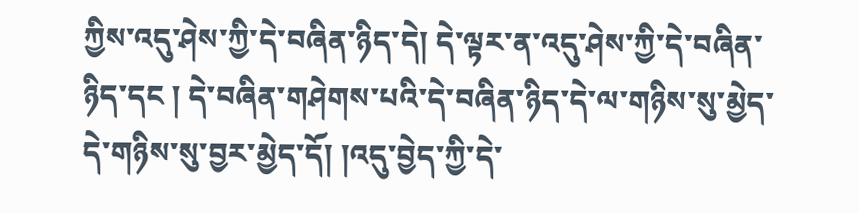ཀྱིས་འདུ་ཤེས་ཀྱི་དེ་བཞིན་ཉིད་དེ། དེ་ལྟར་ན་འདུ་ཤེས་ཀྱི་དེ་བཞིན་ ཉིད་དང ། དེ་བཞིན་གཤེགས་པའི་དེ་བཞིན་ཉིད་དེ་ལ་གཉིས་སུ་མྱེད་དེ་གཉིས་སུ་བྱར་མྱེད་དོ། །འདུ་བྱེད་ཀྱི་དེ་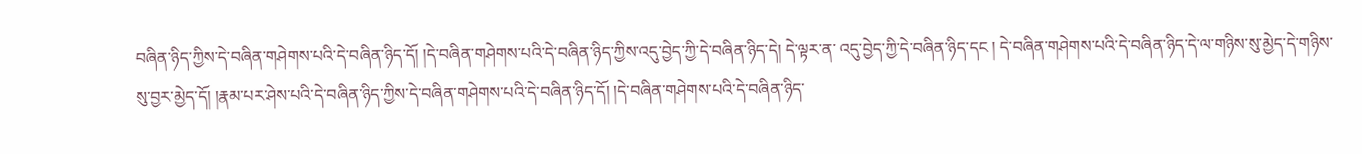བཞིན་ཉིད་ཀྱིས་དེ་བཞིན་གཤེགས་པའི་དེ་བཞིན་ཉིད་དོ། །དེ་བཞིན་གཤེགས་པའི་དེ་བཞིན་ཉིད་ཀྱིས་འདུ་བྱེད་ཀྱི་དེ་བཞིན་ཉིད་དེ། དེ་ལྟར་ན་ འདུ་བྱེད་ཀྱི་དེ་བཞིན་ཉིད་དང ། དེ་བཞིན་གཤེགས་པའི་དེ་བཞིན་ཉིད་དེ་ལ་གཉིས་སུ་མྱེད་དེ་གཉིས་སུ་བྱར་མྱེད་དོ། །རྣམ་པར་ཤེས་པའི་དེ་བཞིན་ཉིད་ཀྱིས་དེ་བཞིན་གཤེགས་པའི་དེ་བཞིན་ཉིད་དོ། །དེ་བཞིན་གཤེགས་པའི་དེ་བཞིན་ཉིད་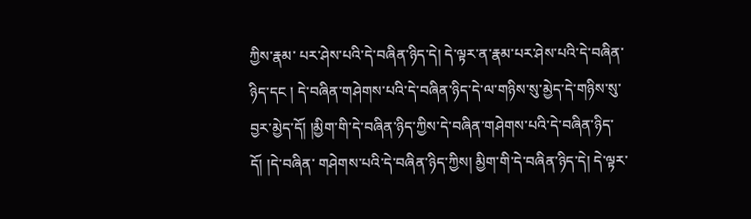ཀྱིས་རྣམ་ པར་ཤེས་པའི་དེ་བཞིན་ཉིད་དེ། དེ་ལྟར་ན་རྣམ་པར་ཤེས་པའི་དེ་བཞིན་ཉིད་དང ། དེ་བཞིན་གཤེགས་པའི་དེ་བཞིན་ཉིད་དེ་ལ་གཉིས་སུ་མྱེད་དེ་གཉིས་སུ་བྱར་མྱེད་དོ། །མྱིག་གི་དེ་བཞིན་ཉིད་ཀྱིས་དེ་བཞིན་གཤེགས་པའི་དེ་བཞིན་ཉིད་དོ། །དེ་བཞིན་ གཤེགས་པའི་དེ་བཞིན་ཉིད་ཀྱིས། མྱིག་གི་དེ་བཞིན་ཉིད་དེ། དེ་ལྟར་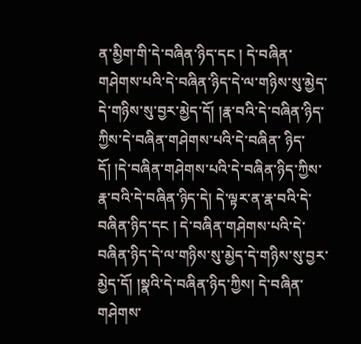ན་མྱིག་གི་དེ་བཞིན་ཉིད་དང ། དེ་བཞིན་གཤེགས་པའི་དེ་བཞིན་ཉིད་དེ་ལ་གཉིས་སུ་མྱེད་དེ་གཉིས་སུ་བྱར་མྱེད་དོ། །རྣ་བའི་དེ་བཞིན་ཉིད་ཀྱིས་དེ་བཞིན་གཤེགས་པའི་དེ་བཞིན་ ཉིད་དོ། །དེ་བཞིན་གཤེགས་པའི་དེ་བཞིན་ཉིད་ཀྱིས་རྣ་བའི་དེ་བཞིན་ཉིད་དེ། དེ་ལྟར་ན་རྣ་བའི་དེ་བཞིན་ཉིད་དང ། དེ་བཞིན་གཤེགས་པའི་དེ་བཞིན་ཉིད་དེ་ལ་གཉིས་སུ་མྱེད་དེ་གཉིས་སུ་བྱར་མྱེད་དོ། །སྣའི་དེ་བཞིན་ཉིད་ཀྱིས། དེ་བཞིན་གཤེགས་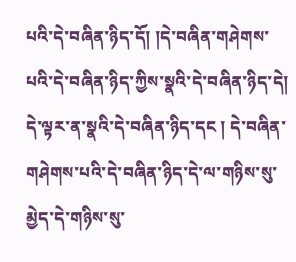པའི་དེ་བཞིན་ཉིད་དོ། །དེ་བཞིན་གཤེགས་པའི་དེ་བཞིན་ཉིད་ཀྱིས་སྣའི་དེ་བཞིན་ཉིད་དེ། དེ་ལྟར་ན་སྣའི་དེ་བཞིན་ཉིད་དང ། དེ་བཞིན་གཤེགས་པའི་དེ་བཞིན་ཉིད་དེ་ལ་གཉིས་སུ་མྱེད་དེ་གཉིས་སུ་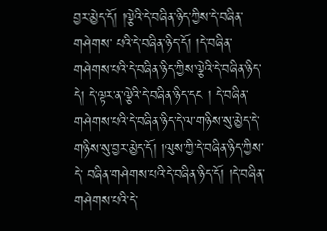བྱར་མྱེད་དོ། །ལྕེའི་དེ་བཞིན་ཉིད་ཀྱིས་དེ་བཞིན་གཤེགས་ པའི་དེ་བཞིན་ཉིད་དོ། །དེ་བཞིན་གཤེགས་པའི་དེ་བཞིན་ཉིད་ཀྱིས་ལྕེའི་དེ་བཞིན་ཉིད་དེ། དེ་ལྟར་ན་ལྕེའི་དེ་བཞིན་ཉིད་དང ། དེ་བཞིན་གཤེགས་པའི་དེ་བཞིན་ཉིད་དེ་ལ་གཉིས་སུ་མྱེད་དེ་གཉིས་སུ་བྱར་མྱེད་དོ། །ལུས་ཀྱི་དེ་བཞིན་ཉིད་ཀྱིས་དེ་ བཞིན་གཤེགས་པའི་དེ་བཞིན་ཉིད་དོ། །དེ་བཞིན་གཤེགས་པའི་དེ་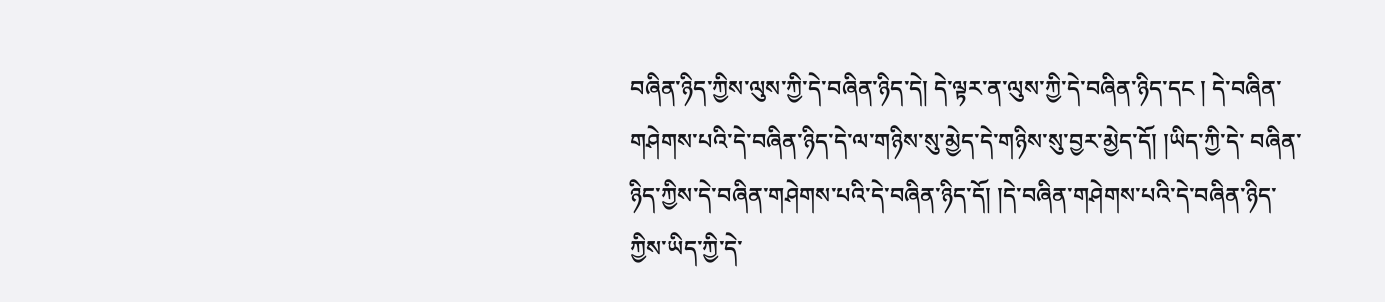བཞིན་ཉིད་ཀྱིས་ལུས་ཀྱི་དེ་བཞིན་ཉིད་དེ། དེ་ལྟར་ན་ལུས་ཀྱི་དེ་བཞིན་ཉིད་དང ། དེ་བཞིན་གཤེགས་པའི་དེ་བཞིན་ཉིད་དེ་ལ་གཉིས་སུ་མྱེད་དེ་གཉིས་སུ་བྱར་མྱེད་དོ། །ཡིད་ཀྱི་དེ་ བཞིན་ཉིད་ཀྱིས་དེ་བཞིན་གཤེགས་པའི་དེ་བཞིན་ཉིད་དོ། །དེ་བཞིན་གཤེགས་པའི་དེ་བཞིན་ཉིད་ཀྱིས་ཡིད་ཀྱི་དེ་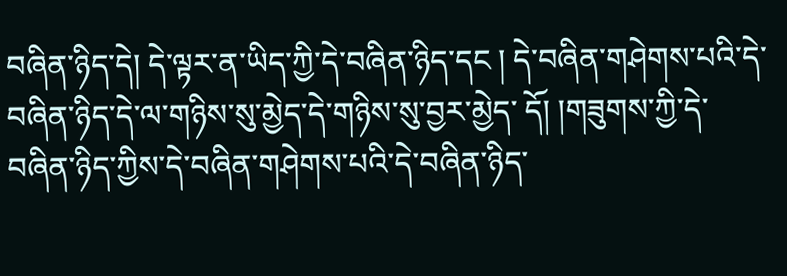བཞིན་ཉིད་དེ། དེ་ལྟར་ན་ཡིད་ཀྱི་དེ་བཞིན་ཉིད་དང ། དེ་བཞིན་གཤེགས་པའི་དེ་བཞིན་ཉིད་དེ་ལ་གཉིས་སུ་མྱེད་དེ་གཉིས་སུ་བྱར་མྱེད་ དོ། །གཟུགས་ཀྱི་དེ་བཞིན་ཉིད་ཀྱིས་དེ་བཞིན་གཤེགས་པའི་དེ་བཞིན་ཉིད་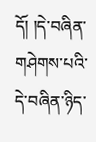དོ། །དེ་བཞིན་གཤེགས་པའི་དེ་བཞིན་ཉིད་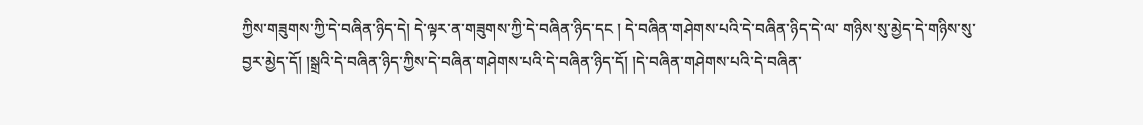ཀྱིས་གཟུགས་ཀྱི་དེ་བཞིན་ཉིད་དེ། དེ་ལྟར་ན་གཟུགས་ཀྱི་དེ་བཞིན་ཉིད་དང ། དེ་བཞིན་གཤེགས་པའི་དེ་བཞིན་ཉིད་དེ་ལ་ གཉིས་སུ་མྱེད་དེ་གཉིས་སུ་བྱར་མྱེད་དོ། །སྒྲའི་དེ་བཞིན་ཉིད་ཀྱིས་དེ་བཞིན་གཤེགས་པའི་དེ་བཞིན་ཉིད་དོ། །དེ་བཞིན་གཤེགས་པའི་དེ་བཞིན་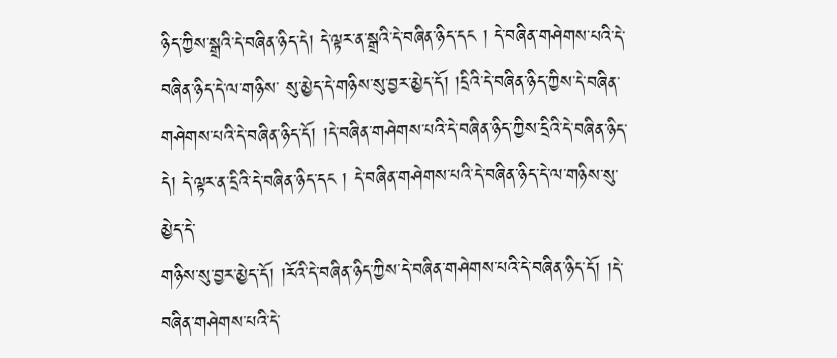ཉིད་ཀྱིས་སྒྲའི་དེ་བཞིན་ཉིད་དེ། དེ་ལྟར་ན་སྒྲའི་དེ་བཞིན་ཉིད་དང ། དེ་བཞིན་གཤེགས་པའི་དེ་བཞིན་ཉིད་དེ་ལ་གཉིས་ སུ་མྱེད་དེ་གཉིས་སུ་བྱར་མྱེད་དོ། །དྲིའི་དེ་བཞིན་ཉིད་ཀྱིས་དེ་བཞིན་གཤེགས་པའི་དེ་བཞིན་ཉིད་དོ། །དེ་བཞིན་གཤེགས་པའི་དེ་བཞིན་ཉིད་ཀྱིས་དྲིའི་དེ་བཞིན་ཉིད་དེ། དེ་ལྟར་ན་དྲིའི་དེ་བཞིན་ཉིད་དང ། དེ་བཞིན་གཤེགས་པའི་དེ་བཞིན་ཉིད་དེ་ལ་གཉིས་སུ་མྱེད་དེ་
གཉིས་སུ་བྱར་མྱེད་དོ། །རོའི་དེ་བཞིན་ཉིད་ཀྱིས་དེ་བཞིན་གཤེགས་པའི་དེ་བཞིན་ཉིད་དོ། །དེ་བཞིན་གཤེགས་པའི་དེ་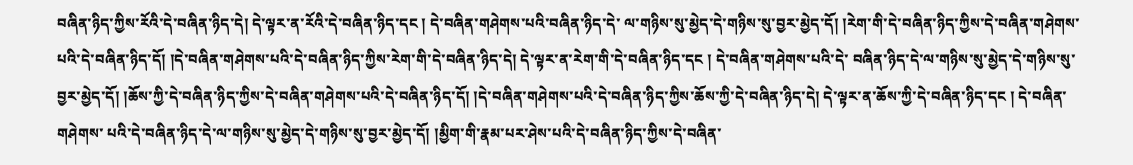བཞིན་ཉིད་ཀྱིས་རོའི་དེ་བཞིན་ཉིད་དེ། དེ་ལྟར་ན་རོའི་དེ་བཞིན་ཉིད་དང ། དེ་བཞིན་གཤེགས་པའི་བཞིན་ཉིད་དེ་ ལ་གཉིས་སུ་མྱེད་དེ་གཉིས་སུ་བྱར་མྱེད་དོ། །རེག་གི་དེ་བཞིན་ཉིད་ཀྱིས་དེ་བཞིན་གཤེགས་པའི་དེ་བཞིན་ཉིད་དོ། །དེ་བཞིན་གཤེགས་པའི་དེ་བཞིན་ཉིད་ཀྱིས་རེག་གི་དེ་བཞིན་ཉིད་དེ། དེ་ལྟར་ན་རེག་གི་དེ་བཞིན་ཉིད་དང ། དེ་བཞིན་གཤེགས་པའི་དེ་ བཞིན་ཉིད་དེ་ལ་གཉིས་སུ་མྱེད་དེ་གཉིས་སུ་བྱར་མྱེད་དོ། །ཆོས་ཀྱི་དེ་བཞིན་ཉིད་ཀྱིས་དེ་བཞིན་གཤེགས་པའི་དེ་བཞིན་ཉིད་དོ། །དེ་བཞིན་གཤེགས་པའི་དེ་བཞིན་ཉིད་ཀྱིས་ཆོས་ཀྱི་དེ་བཞིན་ཉིད་དེ། དེ་ལྟར་ན་ཆོས་ཀྱི་དེ་བཞིན་ཉིད་དང ། དེ་བཞིན་གཤེགས་ པའི་དེ་བཞིན་ཉིད་དེ་ལ་གཉིས་སུ་མྱེད་དེ་གཉིས་སུ་བྱར་མྱེད་དོ། །མྱིག་གི་རྣམ་པར་ཤེས་པའི་དེ་བཞིན་ཉིད་ཀྱིས་དེ་བཞིན་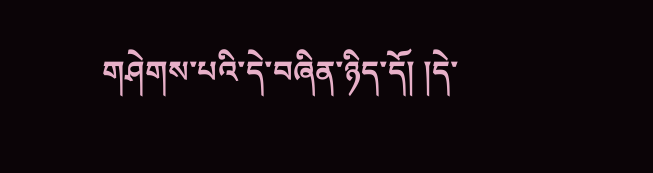གཤེགས་པའི་དེ་བཞིན་ཉིད་དོ། །དེ་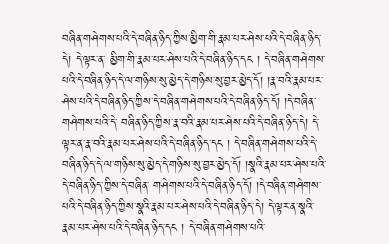བཞིན་གཤེགས་པའི་དེ་བཞིན་ཉིད་ཀྱིས་མྱིག་གི་རྣམ་པར་ཤེས་པའི་དེ་བཞིན་ཉིད་དེ། དེ་ལྟར་ན་ མྱིག་གི་རྣམ་པར་ཤེས་པའི་དེ་བཞིན་ཉིད་དང ། དེ་བཞིན་གཤེགས་པའི་དེ་བཞིན་ཉིད་དེ་ལ་གཉིས་སུ་མྱེད་དེ་གཉིས་སུ་བྱར་མྱེད་དོ། །རྣ་བའི་རྣམ་པར་ཤེས་པའི་དེ་བཞིན་ཉིད་ཀྱིས་དེ་བཞིན་གཤེགས་པའི་དེ་བཞིན་ཉིད་དོ། །དེ་བཞིན་གཤེགས་པའི་དེ་ བཞིན་ཉིད་ཀྱིས་རྣ་བའི་རྣམ་པར་ཤེས་པའི་དེ་བཞིན་ཉིད་དེ། དེ་ལྟར་ན་རྣ་བའི་རྣམ་པར་ཤེས་པའི་དེ་བཞིན་ཉིད་དང ། དེ་བཞིན་གཤེགས་པའི་དེ་བཞིན་ཉིད་དེ་ལ་གཉིས་སུ་མྱེད་དེ་གཉིས་སུ་བྱར་མྱེད་དོ། །སྣའི་རྣམ་པར་ཤེས་པའི་དེ་བཞིན་ཉིད་ཀྱིས་དེ་བཞིན་ གཤེགས་པའི་དེ་བཞིན་ཉིད་དོ། །དེ་བཞིན་གཤེགས་པའི་དེ་བཞིན་ཉིད་ཀྱིས་སྣའི་རྣམ་པར་ཤེས་པའི་དེ་བཞིན་ཉིད་དེ། དེ་ལྟར་ན་སྣའི་རྣམ་པར་ཤེས་པའི་དེ་བཞིན་ཉིད་དང ། དེ་བཞིན་གཤེགས་པའི་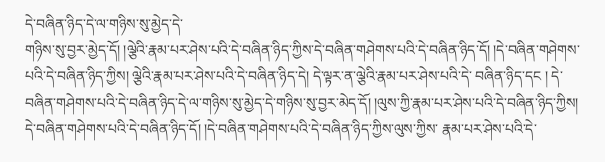དེ་བཞིན་ཉིད་དེ་ལ་གཉིས་སུ་མྱེད་དེ་
གཉིས་སུ་བྱར་མྱེད་དོ། །ལྕེའི་རྣམ་པར་ཤེས་པའི་དེ་བཞིན་ཉིད་ཀྱིས་དེ་བཞིན་གཤེགས་པའི་དེ་བཞིན་ཉིད་དོ། །དེ་བཞིན་གཤེགས་པའི་དེ་བཞིན་ཉིད་ཀྱིས། ལྕེའི་རྣམ་པར་ཤེས་པའི་དེ་བཞིན་ཉིད་དེ། དེ་ལྟར་ན་ལྕེའི་རྣམ་པར་ཤེས་པའི་དེ་ བཞིན་ཉིད་དང ། དེ་བཞིན་གཤེགས་པའི་དེ་བཞིན་ཉིད་དེ་ལ་གཉིས་སུ་མྱེད་དེ་གཉིས་སུ་བྱར་མེད་དོ། །ལུས་ཀྱི་རྣམ་པར་ཤེས་པའི་དེ་བཞིན་ཉིད་ཀྱིས། དེ་བཞིན་གཤེགས་པའི་དེ་བཞིན་ཉིད་དོ། །དེ་བཞིན་གཤེགས་པའི་དེ་བཞིན་ཉིད་ཀྱིས་ལུས་ཀྱིས་ རྣམ་པར་ཤེས་པའི་དེ་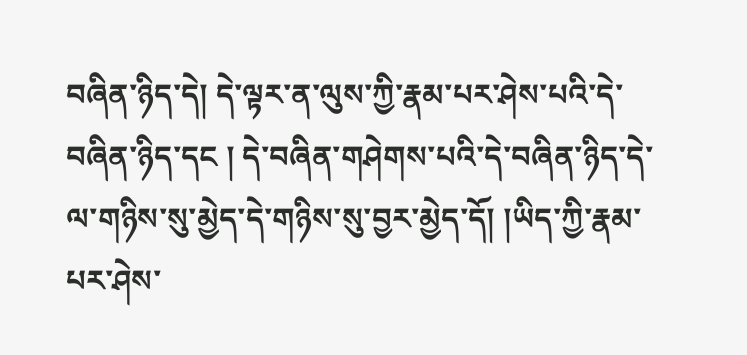བཞིན་ཉིད་དེ། དེ་ལྟར་ན་ལུས་ཀྱི་རྣམ་པར་ཤེས་པའི་དེ་བཞིན་ཉིད་དང ། དེ་བཞིན་གཤེགས་པའི་དེ་བཞིན་ཉིད་དེ་ལ་གཉིས་སུ་མྱེད་དེ་གཉིས་སུ་བྱར་མྱེད་དོ། །ཡིད་ཀྱི་རྣམ་པར་ཤེས་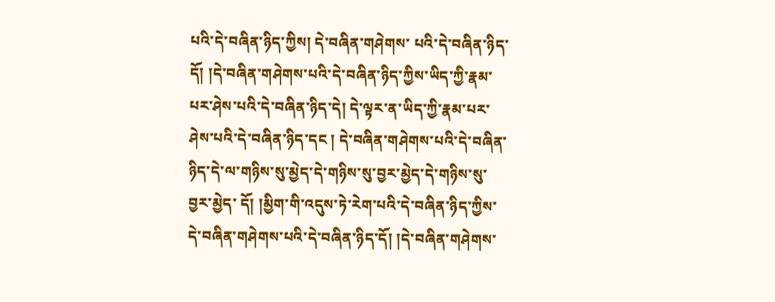པའི་དེ་བཞིན་ཉིད་ཀྱིས། དེ་བཞིན་གཤེགས་ པའི་དེ་བཞིན་ཉིད་དོ། །དེ་བཞིན་གཤེགས་པའི་དེ་བཞིན་ཉིད་ཀྱིས་ཡིད་ཀྱི་རྣམ་པར་ཤེས་པའི་དེ་བཞིན་ཉིད་དེ། དེ་ལྟར་ན་ཡིད་ཀྱི་རྣམ་པར་ཤེས་པའི་དེ་བཞིན་ཉིད་དང ། དེ་བཞིན་གཤེགས་པའི་དེ་བཞིན་ཉིད་དེ་ལ་གཉིས་སུ་མྱེད་དེ་གཉིས་སུ་བྱར་མྱེད་དེ་གཉིས་སུ་བྱར་མྱེད་ དོ། །མྱིག་གི་འདུས་ཏེ་རེག་པའི་དེ་བཞིན་ཉིད་ཀྱིས་དེ་བཞིན་གཤེགས་པའི་དེ་བཞིན་ཉིད་དོ། །དེ་བཞིན་གཤེགས་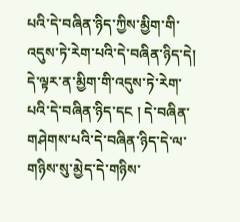པའི་དེ་བཞིན་ཉིད་ཀྱིས་མྱིག་གི་འདུས་ཏེ་རེག་པའི་དེ་བཞིན་ཉིད་དེ། དེ་ལྟར་ན་མྱིག་གི་འདུས་ཏེ་རེག་པའི་དེ་བཞིན་ཉིད་དང ། དེ་བཞིན་ གཤེགས་པའི་དེ་བཞིན་ཉིད་དེ་ལ་གཉིས་སུ་མྱེད་དེ་གཉིས་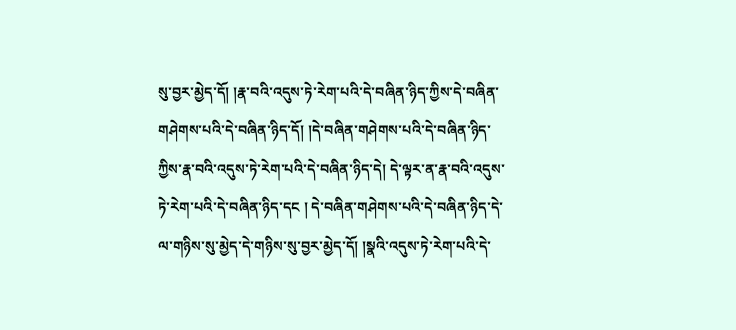སུ་བྱར་མྱེད་དོ། །རྣ་བའི་འདུས་ཏེ་རེག་པའི་དེ་བཞིན་ཉིད་ཀྱིས་དེ་བཞིན་གཤེགས་པའི་དེ་བཞིན་ཉིད་དོ། །དེ་བཞིན་གཤེགས་པའི་དེ་བཞིན་ཉིད་ཀྱིས་རྣ་བའི་འདུས་ཏེ་རེག་པའི་དེ་བཞིན་ཉིད་དེ། དེ་ལྟར་ན་རྣ་བའི་འདུས་ཏེ་རེག་པའི་དེ་བཞིན་ཉིད་དང ། དེ་བཞིན་གཤེགས་པའི་དེ་བཞིན་ཉིད་དེ་ལ་གཉིས་སུ་མྱེད་དེ་གཉིས་སུ་བྱར་མྱེད་དོ། །སྣའི་འདུས་ཏེ་རེག་པའི་དེ་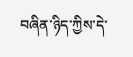བཞིན་ཉིད་ཀྱིས་དེ་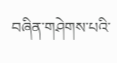བཞིན་གཤེགས་པའི་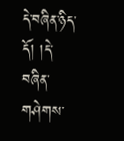དེ་བཞིན་ཉིད་དོ། །དེ་བཞིན་གཤེགས་